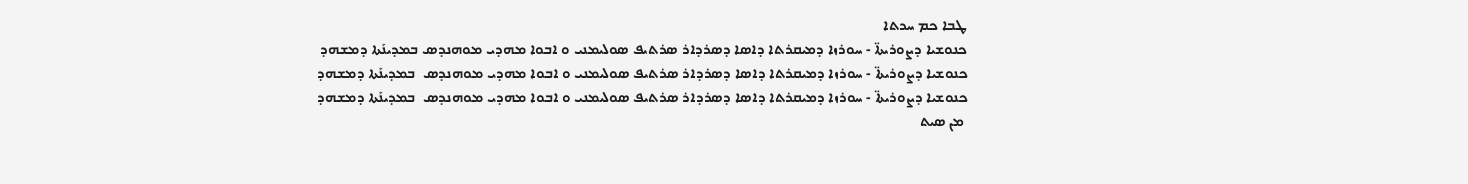ܛܒܐ ܟܡ ܚܖܬܐ
ܟܢܘܫܝܐ ܕܨܘܪܝܬܐ̈ - ܚܘܪܙܐ ܕܡܝܩܪܬܐ ܕܐܣܐ ܕܣܪܕܐܪ ܣܪܬܝܦ ܣܘܠܝܡܢܝ ܘ ܐܒܘܐ ܡܗܕܝ ܡܘܗܢܕܣ ܒܡܕܝܢܰܬܐ ܕܡܫܗܕ
ܟܢܘܫܝܐ ܕܨܘܪܝܬܐ̈ - ܚܘܪܙܐ ܕܡܝܩܪܬܐ ܕܐܣܐ ܕܣܪܕܐܪ ܣܪܬܝܦ ܣܘܠܝܡܢܝ ܘ ܐܒܘܐ ܡܗܕܝ ܡܘܗܢܕܣ  ܒܡܕܝܢܰܬܐ ܕܡܫܗܕ
ܟܢܘܫܝܐ ܕܨܘܪܝܬܐ̈ - ܚܘܪܙܐ ܕܡܝܩܪܬܐ ܕܐܣܐ ܕܣܪܕܐܪ ܣܪܬܝܦ ܣܘܠܝܡܢܝ ܘ ܐܒܘܐ ܡܗܕܝ ܡܘܗܢܕܣ  ܒܡܕܝܢܰܬܐ ܕܡܫܗܕ
 ܡܢ ܣܝܬ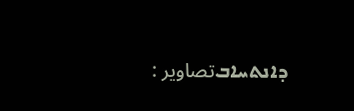ܕܐܢܬܚܐܒتصاویر :